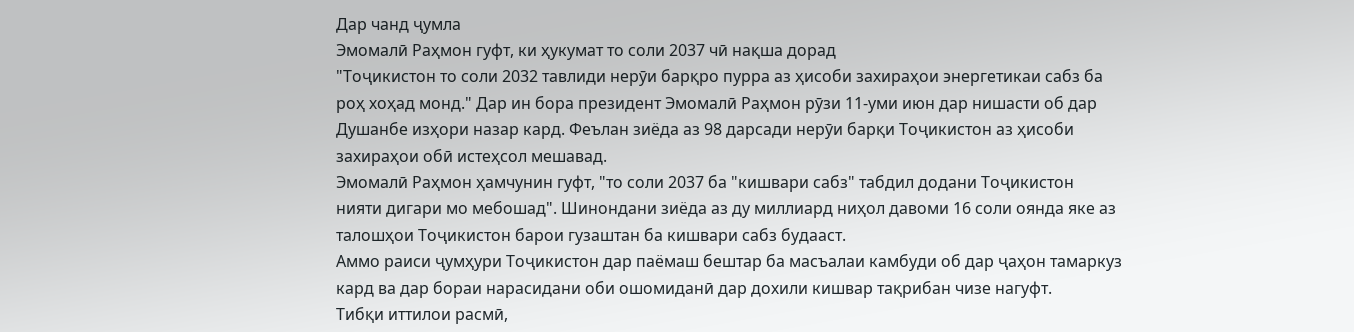Дар чанд ҷумла
Эмомалӣ Раҳмон гуфт, ки ҳукумат то соли 2037 чӣ нақша дорад
"Тоҷикистон то соли 2032 тавлиди нерӯи барқро пурра аз ҳисоби захираҳои энергетикаи сабз ба роҳ хоҳад монд." Дар ин бора президент Эмомалӣ Раҳмон рӯзи 11-уми июн дар нишасти об дар Душанбе изҳори назар кард. Феълан зиёда аз 98 дарсади нерӯи барқи Тоҷикистон аз ҳисоби захираҳои обӣ истеҳсол мешавад.
Эмомалӣ Раҳмон ҳамчунин гуфт, "то соли 2037 ба "кишвари сабз" табдил додани Тоҷикистон нияти дигари мо мебошад". Шинондани зиёда аз ду миллиард ниҳол давоми 16 соли оянда яке аз талошҳои Тоҷикистон барои гузаштан ба кишвари сабз будааст.
Аммо раиси ҷумҳури Тоҷикистон дар паёмаш бештар ба масъалаи камбуди об дар ҷаҳон тамаркуз кард ва дар бораи нарасидани оби ошомиданӣ дар дохили кишвар тақрибан чизе нагуфт.
Тибқи иттилои расмӣ,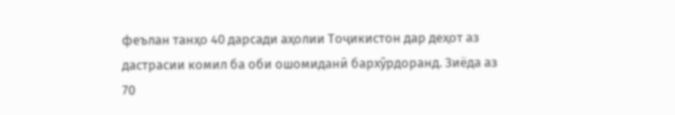феълан танҳо 40 дарсади аҳолии Тоҷикистон дар деҳот аз дастрасии комил ба оби ошомиданӣ бархӯрдоранд. Зиёда аз 70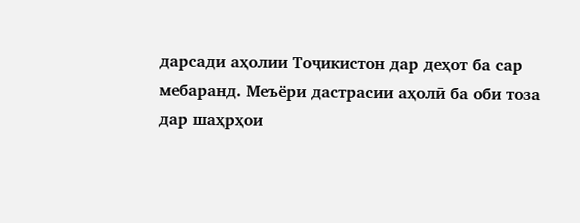дарсади аҳолии Тоҷикистон дар деҳот ба сар мебаранд. Меъёри дастрасии аҳолӣ ба оби тоза дар шаҳрҳои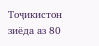Тоҷикистон зиёда аз 80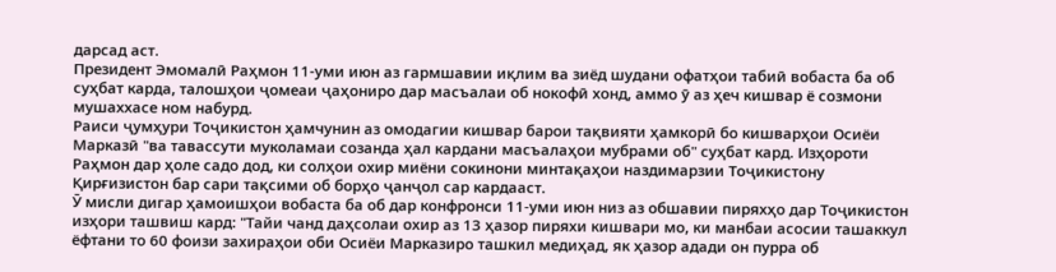дарсад аст.
Президент Эмомалӣ Раҳмон 11-уми июн аз гармшавии иқлим ва зиёд шудани офатҳои табиӣ вобаста ба об суҳбат карда, талошҳои ҷомеаи ҷаҳониро дар масъалаи об нокофӣ хонд, аммо ӯ аз ҳеч кишвар ё созмони мушаххасе ном набурд.
Раиси ҷумҳури Тоҷикистон ҳамчунин аз омодагии кишвар барои тақвияти ҳамкорӣ бо кишварҳои Осиёи Марказӣ "ва тавассути муколамаи созанда ҳал кардани масъалаҳои мубрами об" суҳбат кард. Изҳороти Раҳмон дар ҳоле садо дод, ки солҳои охир миёни сокинони минтақаҳои наздимарзии Тоҷикистону Қирғизистон бар сари тақсими об борҳо ҷанҷол сар кардааст.
Ӯ мисли дигар ҳамоишҳои вобаста ба об дар конфронси 11-уми июн низ аз обшавии пиряхҳо дар Тоҷикистон изҳори ташвиш кард: "Тайи чанд даҳсолаи охир аз 13 ҳазор пиряхи кишвари мо, ки манбаи асосии ташаккул ёфтани то 60 фоизи захираҳои оби Осиёи Марказиро ташкил медиҳад, як ҳазор адади он пурра об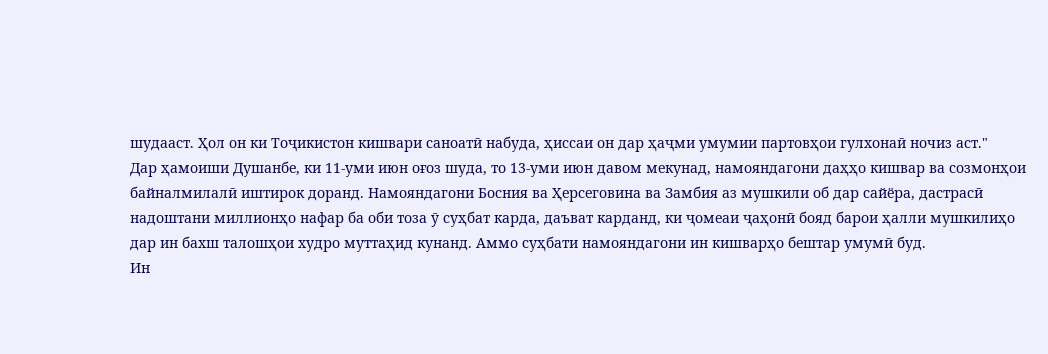шудааст. Ҳол он ки Тоҷикистон кишвари саноатӣ набуда, ҳиссаи он дар ҳаҷми умумии партовҳои гулхонаӣ ночиз аст."
Дар ҳамоиши Душанбе, ки 11-уми июн оғоз шуда, то 13-уми июн давом мекунад, намояндагони даҳҳо кишвар ва созмонҳои байналмилалӣ иштирок доранд. Намояндагони Босния ва Ҳерсеговина ва Замбия аз мушкили об дар сайёра, дастрасӣ надоштани миллионҳо нафар ба оби тоза ӯ суҳбат карда, даъват карданд, ки ҷомеаи ҷаҳонӣ бояд барои ҳалли мушкилиҳо дар ин бахш талошҳои худро муттаҳид кунанд. Аммо суҳбати намояндагони ин кишварҳо бештар умумӣ буд.
Ин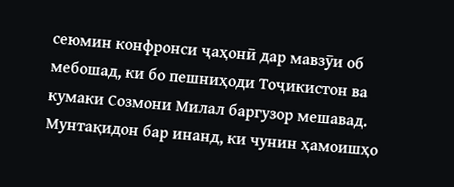сеюмин конфронси ҷаҳонӣ дар мавзӯи об мебошад, ки бо пешниҳоди Тоҷикистон ва кумаки Созмони Милал баргузор мешавад.
Мунтақидон бар инанд, ки чунин ҳамоишҳо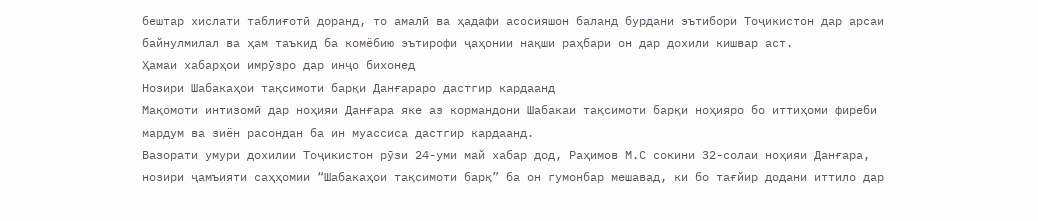бештар хислати таблиғотӣ доранд, то амалӣ ва ҳадафи асосияшон баланд бурдани эътибори Тоҷикистон дар арсаи байнулмилал ва ҳам таъкид ба комёбию эътирофи ҷаҳонии нақши раҳбари он дар дохили кишвар аст.
Ҳамаи хабарҳои имрӯзро дар инҷо бихонед
Нозири Шабакаҳои тақсимоти барқи Данғараро дастгир кардаанд
Мақомоти интизомӣ дар ноҳияи Данғара яке аз кормандони Шабакаи тақсимоти барқи ноҳияро бо иттиҳоми фиреби мардум ва зиён расондан ба ин муассиса дастгир кардаанд.
Вазорати умури дохилии Тоҷикистон рӯзи 24-уми май хабар дод, Раҳимов М.С сокини 32-солаи ноҳияи Данғара, нозири ҷамъияти саҳҳомии “Шабакаҳои тақсимоти барқ” ба он гумонбар мешавад, ки бо тағйир додани иттило дар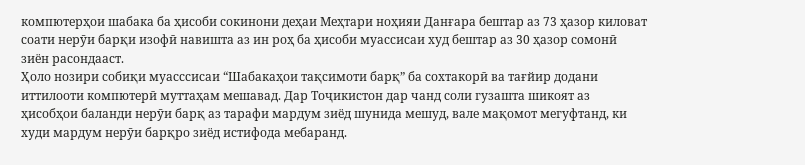компютерҳои шабака ба ҳисоби сокинони деҳаи Меҳтари ноҳияи Данғара бештар аз 73 ҳазор киловат соати нерӯи барқи изофӣ навишта аз ин роҳ ба ҳисоби муассисаи худ бештар аз 30 ҳазор сомонӣ зиён расондааст.
Ҳоло нозири собиқи муасссисаи “Шабакаҳои тақсимоти барқ” ба сохтакорӣ ва тағйир додани иттилооти компютерӣ муттаҳам мешавад. Дар Тоҷикистон дар чанд соли гузашта шикоят аз ҳисобҳои баланди нерӯи барқ аз тарафи мардум зиёд шунида мешуд, вале мақомот мегуфтанд, ки худи мардум нерӯи барқро зиёд истифода мебаранд.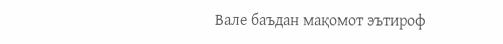Вале баъдан мақомот эътироф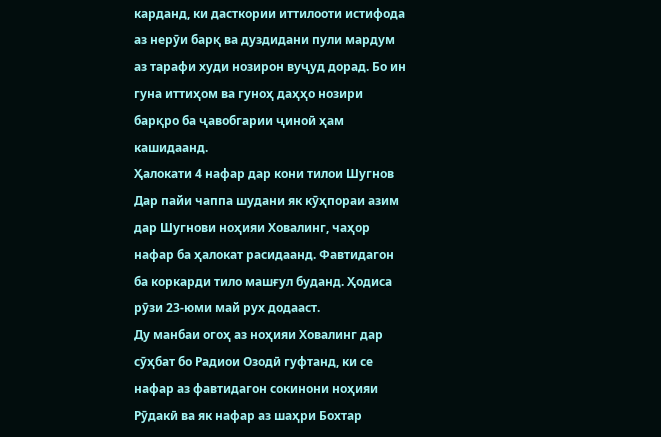карданд, ки дасткории иттилооти истифода аз нерӯи барқ ва дуздидани пули мардум аз тарафи худи нозирон вуҷуд дорад. Бо ин гуна иттиҳом ва гуноҳ даҳҳо нозири барқро ба ҷавобгарии ҷиноӣ ҳам кашидаанд.
Ҳалокати 4 нафар дар кони тилои Шугнов
Дар пайи чаппа шудани як кӯҳпораи азим дар Шугнови ноҳияи Ховалинг, чаҳор нафар ба ҳалокат расидаанд. Фавтидагон ба коркарди тило машғул буданд. Ҳодиса рӯзи 23-юми май рух додааст.
Ду манбаи огоҳ аз ноҳияи Ховалинг дар сӯҳбат бо Радиои Озодӣ гуфтанд, ки се нафар аз фавтидагон сокинони ноҳияи Рӯдакӣ ва як нафар аз шаҳри Бохтар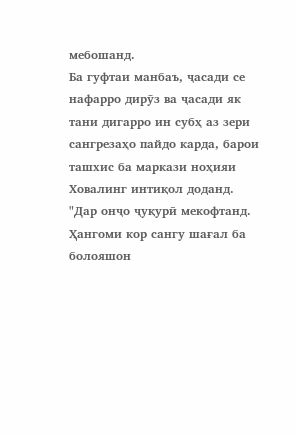мебошанд.
Ба гуфтаи манбаъ, ҷасади се нафарро дирӯз ва ҷасади як тани дигарро ин субҳ аз зери сангрезаҳо пайдо карда, барои ташхис ба маркази ноҳияи Ховалинг интиқол доданд.
"Дар онҷо ҷуқурӣ мекофтанд. Ҳангоми кор сангу шағал ба болояшон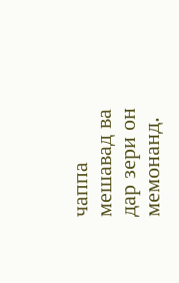чаппа мешавад ва дар зери он мемонанд.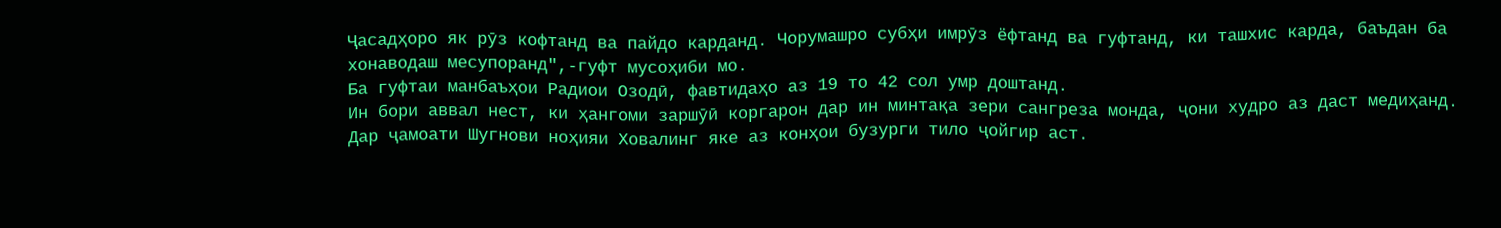Ҷасадҳоро як рӯз кофтанд ва пайдо карданд. Чорумашро субҳи имрӯз ёфтанд ва гуфтанд, ки ташхис карда, баъдан ба хонаводаш месупоранд",-гуфт мусоҳиби мо.
Ба гуфтаи манбаъҳои Радиои Озодӣ, фавтидаҳо аз 19 то 42 сол умр доштанд.
Ин бори аввал нест, ки ҳангоми заршӯӣ коргарон дар ин минтақа зери сангреза монда, ҷони худро аз даст медиҳанд.
Дар ҷамоати Шугнови ноҳияи Ховалинг яке аз конҳои бузурги тило ҷойгир аст.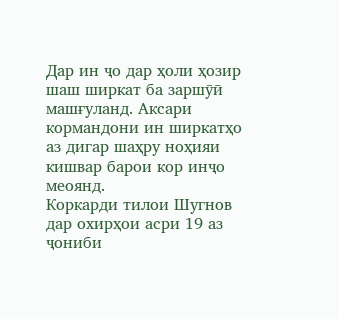Дар ин ҷо дар ҳоли ҳозир шаш ширкат ба заршӯӣ машғуланд. Аксари кормандони ин ширкатҳо аз дигар шаҳру ноҳияи кишвар барои кор инҷо меоянд.
Коркарди тилои Шугнов дар охирҳои асри 19 аз ҷониби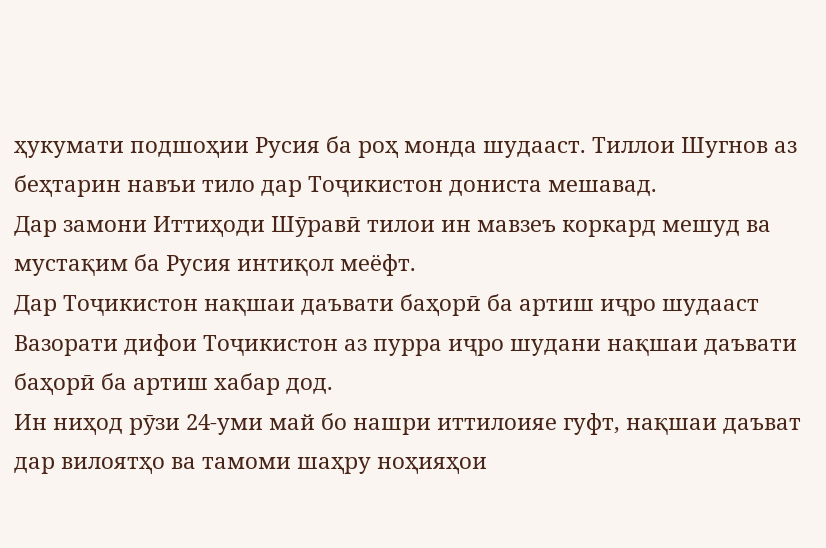ҳукумати подшоҳии Русия ба роҳ монда шудааст. Тиллои Шугнов аз беҳтарин навъи тило дар Тоҷикистон дониста мешавад.
Дар замони Иттиҳоди Шӯравӣ тилои ин мавзеъ коркард мешуд ва мустақим ба Русия интиқол меёфт.
Дар Тоҷикистон нақшаи даъвати баҳорӣ ба артиш иҷро шудааст
Вазорати дифои Тоҷикистон аз пурра иҷро шудани нақшаи даъвати баҳорӣ ба артиш хабар дод.
Ин ниҳод рӯзи 24-уми май бо нашри иттилоияе гуфт, нақшаи даъват дар вилоятҳо ва тамоми шаҳру ноҳияҳои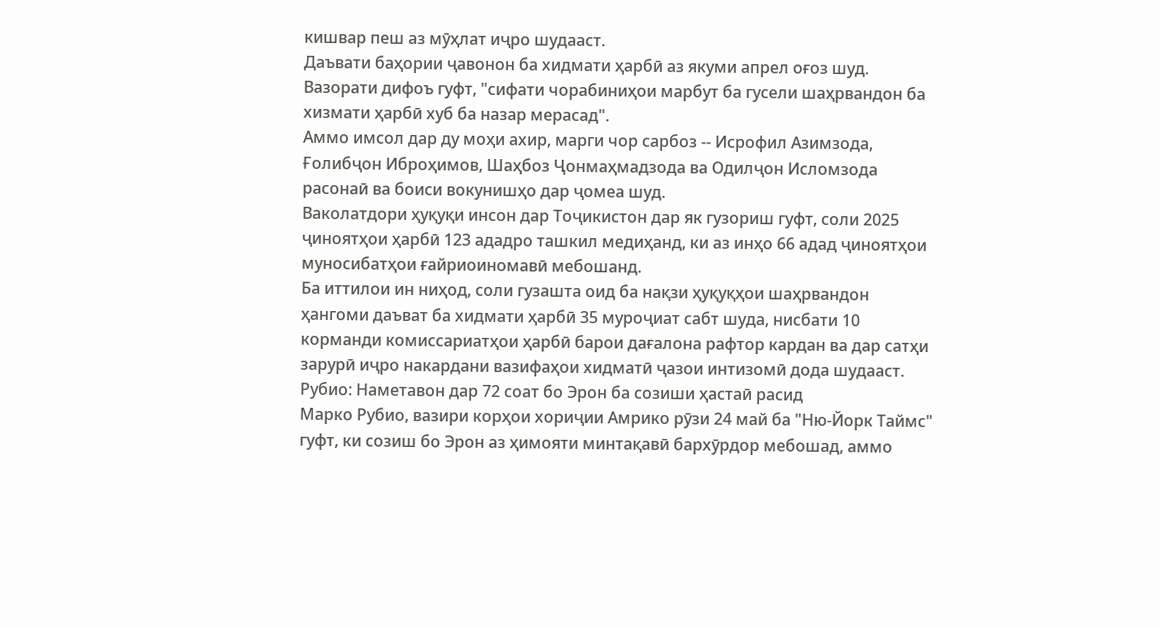кишвар пеш аз мӯҳлат иҷро шудааст.
Даъвати баҳории ҷавонон ба хидмати ҳарбӣ аз якуми апрел оғоз шуд.
Вазорати дифоъ гуфт, "сифати чорабиниҳои марбут ба гусели шаҳрвандон ба хизмати ҳарбӣ хуб ба назар мерасад".
Аммо имсол дар ду моҳи ахир, марги чор сарбоз -- Исрофил Азимзода, Ғолибҷон Иброҳимов, Шаҳбоз Ҷонмаҳмадзода ва Одилҷон Исломзода расонаӣ ва боиси вокунишҳо дар ҷомеа шуд.
Ваколатдори ҳуқуқи инсон дар Тоҷикистон дар як гузориш гуфт, соли 2025 ҷиноятҳои ҳарбӣ 123 ададро ташкил медиҳанд, ки аз инҳо 66 адад ҷиноятҳои муносибатҳои ғайриоиномавӣ мебошанд.
Ба иттилои ин ниҳод, соли гузашта оид ба нақзи ҳуқуқҳои шаҳрвандон ҳангоми даъват ба хидмати ҳарбӣ 35 муроҷиат сабт шуда, нисбати 10 корманди комиссариатҳои ҳарбӣ барои дағалона рафтор кардан ва дар сатҳи зарурӣ иҷро накардани вазифаҳои хидматӣ ҷазои интизомӣ дода шудааст.
Рубио: Наметавон дар 72 соат бо Эрон ба созиши ҳастаӣ расид
Марко Рубио, вазири корҳои хориҷии Амрико рӯзи 24 май ба "Ню-Йорк Таймс" гуфт, ки созиш бо Эрон аз ҳимояти минтақавӣ бархӯрдор мебошад, аммо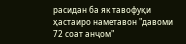расидан ба як тавофуқи ҳастаиро наметавон "давоми 72 соат анҷом"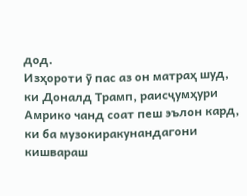дод.
Изҳороти ӯ пас аз он матраҳ шуд, ки Доналд Трамп, раисҷумҳури Амрико чанд соат пеш эълон кард, ки ба музокиракунандагони кишвараш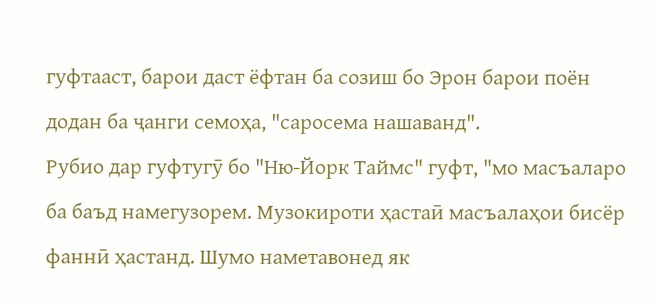гуфтааст, барои даст ёфтан ба созиш бо Эрон барои поён додан ба ҷанги семоҳа, "саросема нашаванд".
Рубио дар гуфтугӯ бо "Ню-Йорк Таймс" гуфт, "мо масъаларо ба баъд намегузорем. Музокироти ҳастаӣ масъалаҳои бисёр фаннӣ ҳастанд. Шумо наметавонед як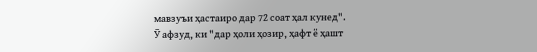мавзуъи ҳастаиро дар 72 соат ҳал кунед".
Ӯ афзуд, ки "дар ҳоли ҳозир, ҳафт ё ҳашт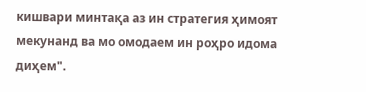кишвари минтақа аз ин стратегия ҳимоят мекунанд ва мо омодаем ин роҳро идома диҳем".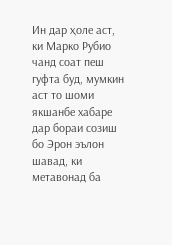Ин дар ҳоле аст, ки Марко Рубио чанд соат пеш гуфта буд, мумкин аст то шоми якшанбе хабаре дар бораи созиш бо Эрон эълон шавад, ки метавонад ба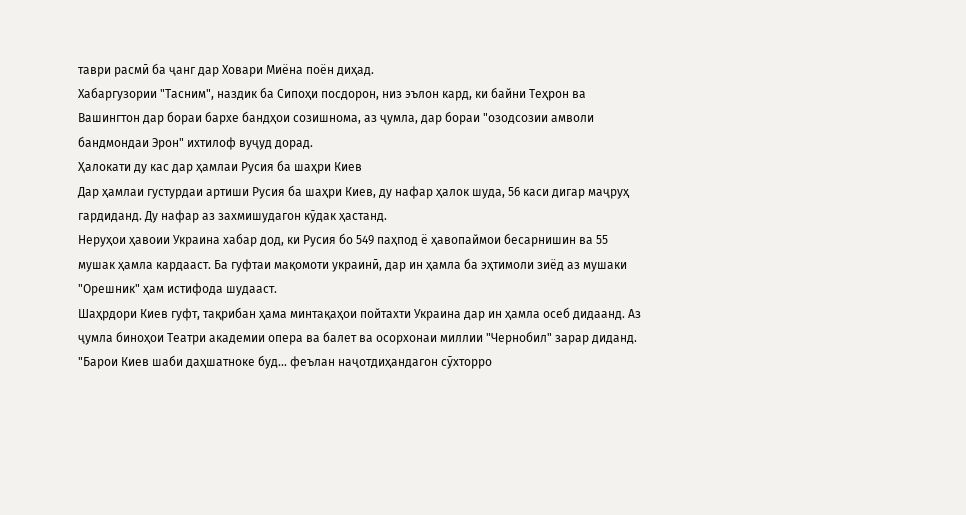таври расмӣ ба ҷанг дар Ховари Миёна поён диҳад.
Хабаргузории "Тасним", наздик ба Сипоҳи посдорон, низ эълон кард, ки байни Теҳрон ва Вашингтон дар бораи бархе бандҳои созишнома, аз ҷумла, дар бораи "озодсозии амволи бандмондаи Эрон" ихтилоф вуҷуд дорад.
Ҳалокати ду кас дар ҳамлаи Русия ба шаҳри Киев
Дар ҳамлаи густурдаи артиши Русия ба шаҳри Киев, ду нафар ҳалок шуда, 56 каси дигар маҷруҳ гардиданд. Ду нафар аз захмишудагон кӯдак ҳастанд.
Неруҳои ҳавоии Украина хабар дод, ки Русия бо 549 паҳпод ё ҳавопаймои бесарнишин ва 55 мушак ҳамла кардааст. Ба гуфтаи мақомоти украинӣ, дар ин ҳамла ба эҳтимоли зиёд аз мушаки "Орешник" ҳам истифода шудааст.
Шаҳрдори Киев гуфт, тақрибан ҳама минтақаҳои пойтахти Украина дар ин ҳамла осеб дидаанд. Аз ҷумла биноҳои Театри академии опера ва балет ва осорхонаи миллии "Чернобил" зарар диданд.
"Барои Киев шаби даҳшатноке буд... феълан наҷотдиҳандагон сӯхторро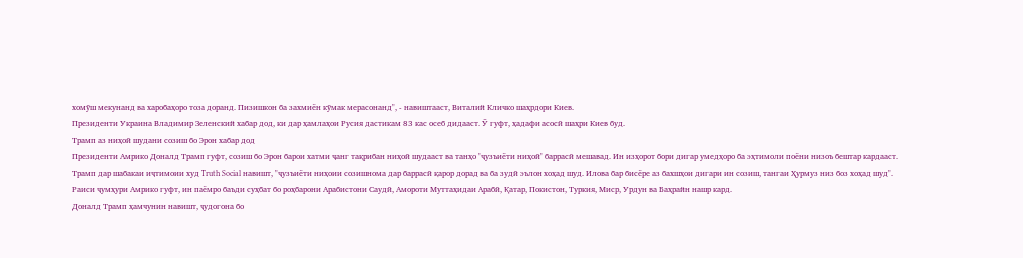хомӯш мекунанд ва харобаҳоро тоза доранд. Пизишкон ба захмиён кӯмак мерасонанд", - навиштааст, Виталий Кличко шаҳрдори Киев.
Президенти Украина Владимир Зеленский хабар дод, ки дар ҳамлаҳои Русия дастикам 83 кас осеб дидааст. Ӯ гуфт, ҳадафи асосӣ шаҳри Киев буд.
Трамп аз ниҳоӣ шудани созиш бо Эрон хабар дод
Президенти Амрико Доналд Трамп гуфт, созиш бо Эрон барои хатми ҷанг тақрибан ниҳоӣ шудааст ва танҳо "ҷузъиёти ниҳоӣ" баррасӣ мешавад. Ин изҳорот бори дигар умедҳоро ба эҳтимоли поёни низоъ бештар кардааст.
Трамп дар шабакаи иҷтимоии худ Truth Social навишт, "ҷузъиёти ниҳоии созишнома дар баррасӣ қарор дорад ва ба зудӣ эълон хоҳад шуд. Илова бар бисёре аз бахшҳои дигари ин созиш, тангаи Ҳурмуз низ боз хоҳад шуд".
Раиси ҷумҳури Амрико гуфт, ин паёмро баъди суҳбат бо роҳбарони Арабистони Саудӣ, Амороти Муттаҳидаи Арабӣ, Қатар, Покистон, Туркия, Миср, Урдун ва Баҳрайн нашр кард.
Доналд Трамп ҳамчунин навишт, ҷудогона бо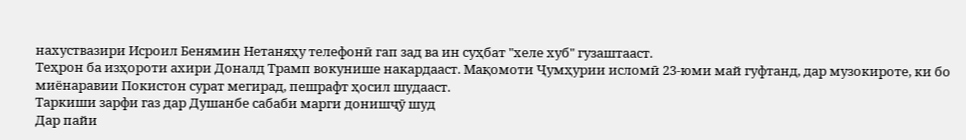нахуствазири Исроил Бенямин Нетаняҳу телефонӣ гап зад ва ин суҳбат "хеле хуб" гузаштааст.
Теҳрон ба изҳороти ахири Доналд Трамп вокунише накардааст. Мақомоти Ҷумҳурии исломӣ 23-юми май гуфтанд, дар музокироте, ки бо миёнаравии Покистон сурат мегирад, пешрафт ҳосил шудааст.
Таркиши зарфи газ дар Душанбе сабаби марги донишҷӯ шуд
Дар пайи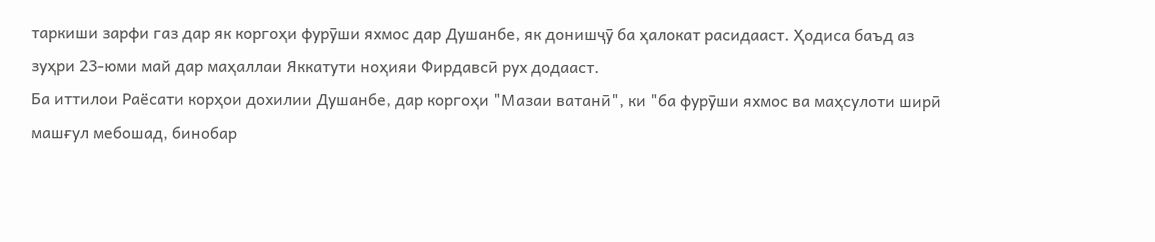таркиши зарфи газ дар як коргоҳи фурӯши яхмос дар Душанбе, як донишҷӯ ба ҳалокат расидааст. Ҳодиса баъд аз зуҳри 23-юми май дар маҳаллаи Яккатути ноҳияи Фирдавсӣ рух додааст.
Ба иттилои Раёсати корҳои дохилии Душанбе, дар коргоҳи "Мазаи ватанӣ", ки "ба фурӯши яхмос ва маҳсулоти ширӣ машғул мебошад, бинобар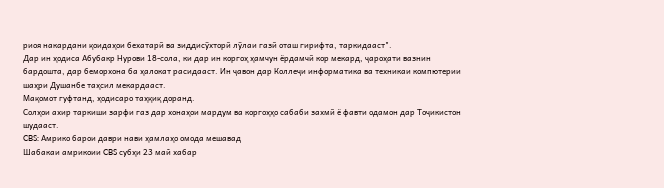риоя накардани қоидаҳои бехатарӣ ва зиддисӯхторӣ лӯлаи газӣ оташ гирифта, таркидааст".
Дар ин ҳодиса Абубакр Нурови 18-сола, ки дар ин коргоҳ ҳамчун ёрдамчӣ кор мекард, ҷароҳати вазнин бардошта, дар беморхона ба ҳалокат расидааст. Ин ҷавон дар Коллеҷи информатика ва техникаи компютерии шаҳри Душанбе таҳсил мекардааст.
Мақомот гуфтанд, ҳодисаро таҳқиқ доранд.
Солҳои ахир таркиши зарфи газ дар хонаҳои мардум ва коргоҳҳо сабаби захмӣ ё фавти одамон дар Тоҷикистон шудааст.
CBS: Амрико барои даври нави ҳамлаҳо омода мешавад
Шабакаи амрикоии CBS субҳи 23 май хабар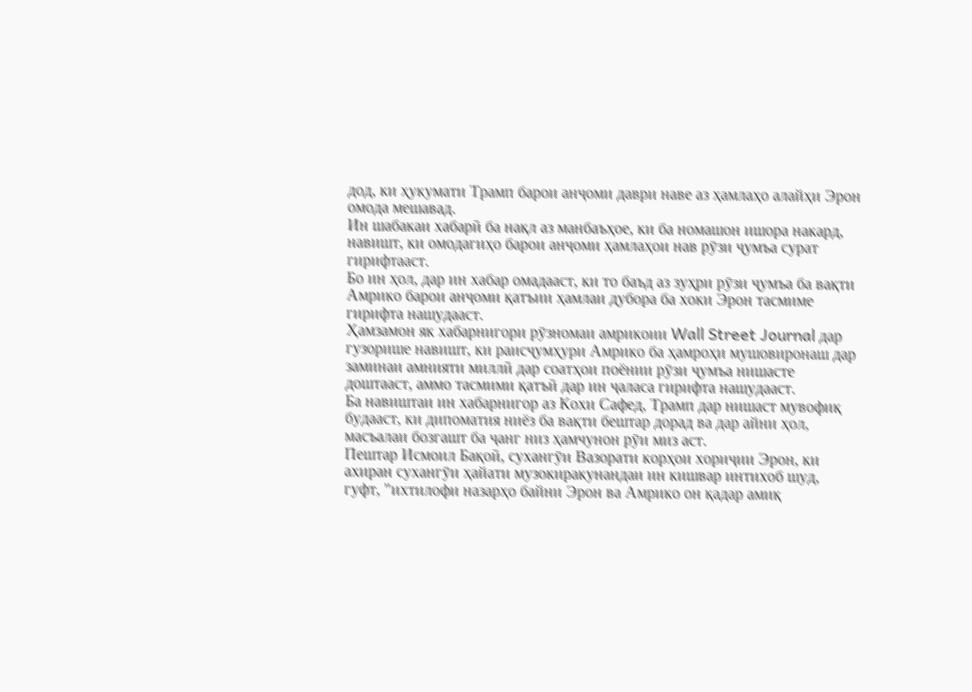дод, ки ҳукумати Трамп барои анҷоми даври наве аз ҳамлаҳо алайҳи Эрон омода мешавад.
Ин шабакаи хабарӣ ба нақл аз манбаъҳое, ки ба номашон ишора накард, навишт, ки омодагиҳо барои анҷоми ҳамлаҳои нав рӯзи ҷумъа сурат гирифтааст.
Бо ин ҳол, дар ин хабар омадааст, ки то баъд аз зуҳри рӯзи ҷумъа ба вақти Амрико барои анҷоми қатъии ҳамлаи дубора ба хоки Эрон тасмиме гирифта нашудааст.
Ҳамзамон як хабарнигори рӯзномаи амрикоии Wall Street Journal дар гузорише навишт, ки раисҷумҳури Амрико ба ҳамроҳи мушовиронаш дар заминаи амнияти миллӣ дар соатҳои поёнии рӯзи ҷумъа нишасте доштааст, аммо тасмими қатъӣ дар ин ҷаласа гирифта нашудааст.
Ба навиштаи ин хабарнигор аз Кохи Сафед, Трамп дар нишаст мувофиқ будааст, ки дипоматия ниёз ба вақти бештар дорад ва дар айни ҳол, масъалаи бозгашт ба ҷанг низ ҳамчунон рӯи миз аст.
Пештар Исмоил Бақоӣ, сухангӯи Вазорати корҳои хориҷии Эрон, ки ахиран сухангӯи ҳайати музокиракунандаи ин кишвар интихоб шуд, гуфт, "ихтилофи назарҳо байни Эрон ва Амрико он қадар амиқ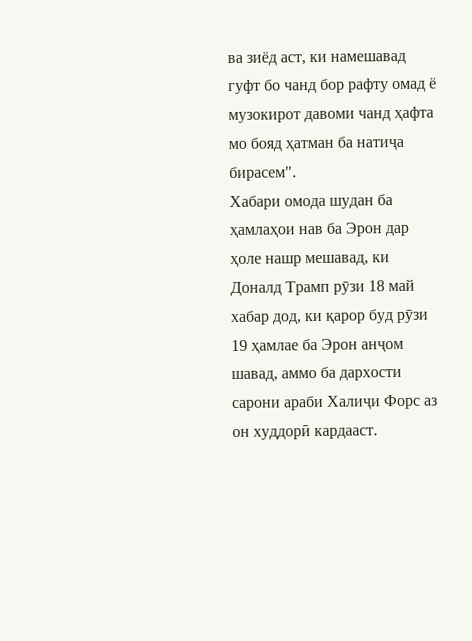ва зиёд аст, ки намешавад гуфт бо чанд бор рафту омад ё музокирот давоми чанд ҳафта мо бояд ҳатман ба натиҷа бирасем".
Хабари омода шудан ба ҳамлаҳои нав ба Эрон дар ҳоле нашр мешавад, ки Доналд Трамп рӯзи 18 май хабар дод, ки қарор буд рӯзи 19 ҳамлае ба Эрон анҷом шавад, аммо ба дархости сарони араби Халиҷи Форс аз он худдорӣ кардааст.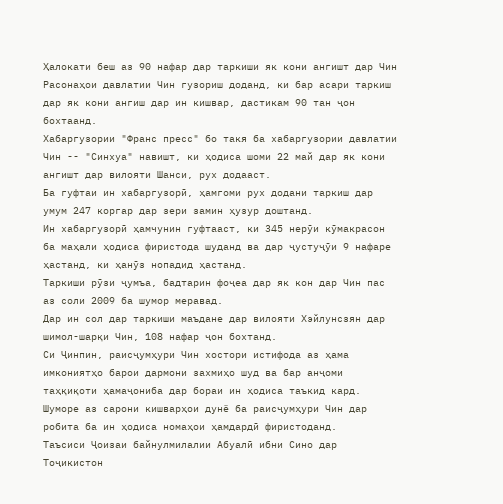Ҳалокати беш аз 90 нафар дар таркиши як кони ангишт дар Чин
Расонаҳои давлатии Чин гузориш доданд, ки бар асари таркиш дар як кони ангиш дар ин кишвар, дастикам 90 тан ҷон бохтаанд.
Хабаргузории "Франс пресс" бо такя ба хабаргузории давлатии Чин -- "Синхуа" навишт, ки ҳодиса шоми 22 май дар як кони ангишт дар вилояти Шанси, рух додааст.
Ба гуфтаи ин хабаргузорӣ, ҳамгоми рух додани таркиш дар умум 247 коргар дар зери замин ҳузур доштанд.
Ин хабаргузорӣ ҳамчунин гуфтааст, ки 345 нерӯи кӯмакрасон ба маҳали ҳодиса фиристода шуданд ва дар ҷустуҷӯи 9 нафаре ҳастанд, ки ҳанӯз нопадид ҳастанд.
Таркиши рӯзи ҷумъа, бадтарин фоҷеа дар як кон дар Чин пас аз соли 2009 ба шумор меравад.
Дар ин сол дар таркиши маъдане дар вилояти Хэйлунсзян дар шимол-шарқи Чин, 108 нафар ҷон бохтанд.
Си Ҷинпин, раисҷумҳури Чин хостори истифода аз ҳама имкониятҳо барои дармони захмиҳо шуд ва бар анҷоми таҳқиқоти ҳамаҷониба дар бораи ин ҳодиса таъкид кард.
Шуморе аз сарони кишварҳои дунё ба раисҷумҳури Чин дар робита ба ин ҳодиса номаҳои ҳамдардӣ фиристоданд.
Таъсиси Ҷоизаи байнулмилалии Абуалӣ ибни Сино дар Тоҷикистон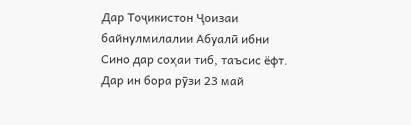Дар Тоҷикистон Ҷоизаи байнулмилалии Абуалӣ ибни Сино дар соҳаи тиб, таъсис ёфт. Дар ин бора рӯзи 23 май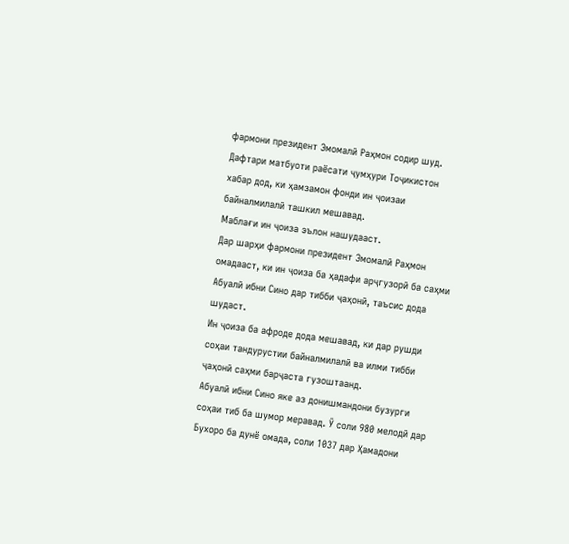фармони президент Эмомалӣ Раҳмон содир шуд.
Дафтари матбуоти раёсати ҷумҳури Тоҷикистон хабар дод, ки ҳамзамон фонди ин ҷоизаи байналмилалӣ ташкил мешавад.
Маблағи ин ҷоиза эълон нашудааст.
Дар шарҳи фармони президент Эмомалӣ Раҳмон омадааст, ки ин ҷоиза ба ҳадафи арҷгузорӣ ба саҳми Абуалӣ ибни Сино дар тибби ҷаҳонӣ, таъсис дода шудаст.
Ин ҷоиза ба афроде дода мешавад, ки дар рушди соҳаи тандурустии байналмилалӣ ва илми тибби ҷаҳонӣ саҳми барҷаста гузоштаанд.
Абуалӣ ибни Сино яке аз донишмандони бузурги соҳаи тиб ба шумор меравад. Ӯ соли 980 мелодӣ дар Бухоро ба дунё омада, соли 1037 дар Ҳамадони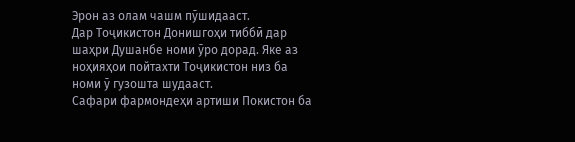Эрон аз олам чашм пӯшидааст.
Дар Тоҷикистон Донишгоҳи тиббӣ дар шаҳри Душанбе номи ӯро дорад. Яке аз ноҳияҳои пойтахти Тоҷикистон низ ба номи ӯ гузошта шудааст.
Сафари фармондеҳи артиши Покистон ба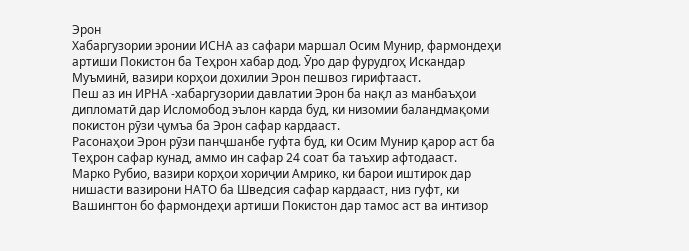Эрон
Хабаргузории эронии ИСНА аз сафари маршал Осим Мунир, фармондеҳи артиши Покистон ба Теҳрон хабар дод. Ӯро дар фурудгоҳ Искандар Муъминӣ, вазири корҳои дохилии Эрон пешвоз гирифтааст.
Пеш аз ин ИРНА -хабаргузории давлатии Эрон ба нақл аз манбаъҳои дипломатӣ дар Исломобод эълон карда буд, ки низомии баландмақоми покистон рӯзи ҷумъа ба Эрон сафар кардааст.
Расонаҳои Эрон рӯзи панҷшанбе гуфта буд, ки Осим Мунир қарор аст ба Теҳрон сафар кунад, аммо ин сафар 24 соат ба таъхир афтодааст.
Марко Рубио, вазири корҳои хориҷии Амрико, ки барои иштирок дар нишасти вазирони НАТО ба Шведсия сафар кардааст, низ гуфт, ки Вашингтон бо фармондеҳи артиши Покистон дар тамос аст ва интизор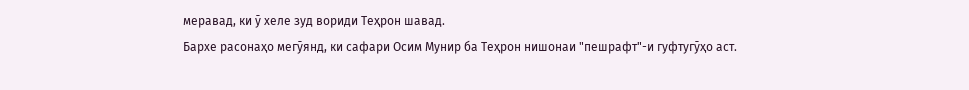меравад, ки ӯ хеле зуд вориди Теҳрон шавад.
Бархе расонаҳо мегӯянд, ки сафари Осим Мунир ба Теҳрон нишонаи "пешрафт"-и гуфтугӯҳо аст.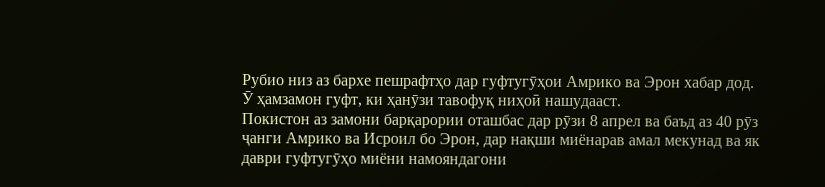Рубио низ аз бархе пешрафтҳо дар гуфтугӯҳои Амрико ва Эрон хабар дод. Ӯ ҳамзамон гуфт, ки ҳанӯзи тавофуқ ниҳоӣ нашудааст.
Покистон аз замони барқарории оташбас дар рӯзи 8 апрел ва баъд аз 40 рӯз ҷанги Амрико ва Исроил бо Эрон, дар нақши миёнарав амал мекунад ва як даври гуфтугӯҳо миёни намояндагони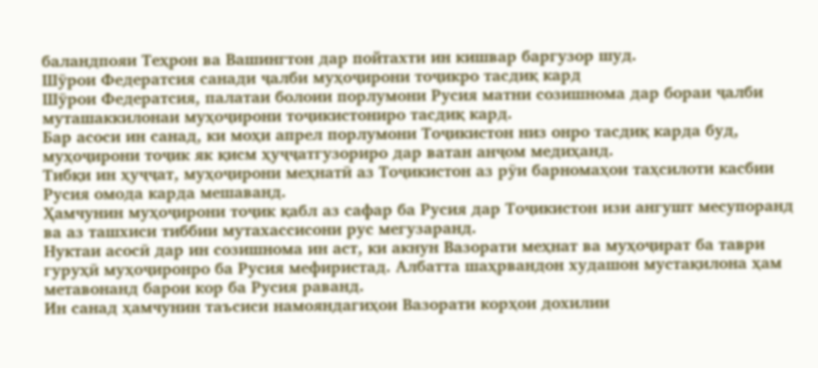баландпояи Теҳрон ва Вашингтон дар пойтахти ин кишвар баргузор шуд.
Шӯрои Федератсия санади ҷалби муҳоҷирони тоҷикро тасдиқ кард
Шӯрои Федератсия, палатаи болоии порлумони Русия матни созишнома дар бораи ҷалби муташаккилонаи муҳоҷирони тоҷикистониро тасдиқ кард.
Бар асоси ин санад, ки моҳи апрел порлумони Тоҷикистон низ онро тасдиқ карда буд, муҳоҷирони тоҷик як қисм ҳуҷҷатгузориро дар ватан анҷом медиҳанд.
Тибқи ин ҳуҷҷат, муҳоҷирони меҳнатӣ аз Тоҷикистон аз рӯи барномаҳои таҳсилоти касбии Русия омода карда мешаванд.
Ҳамчунин муҳоҷирони тоҷик қабл аз сафар ба Русия дар Тоҷикистон изи ангушт месупоранд ва аз ташхиси тиббии мутахассисони рус мегузаранд.
Нуктаи асосӣ дар ин созишнома ин аст, ки акнун Вазорати меҳнат ва муҳоҷират ба таври гуруҳӣ муҳоҷиронро ба Русия мефиристад. Албатта шаҳрвандон худашон мустақилона ҳам метавонанд барои кор ба Русия раванд.
Ин санад ҳамчунин таъсиси намояндагиҳои Вазорати корҳои дохилии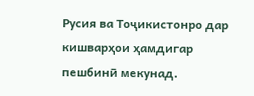Русия ва Тоҷикистонро дар кишварҳои ҳамдигар пешбинӣ мекунад.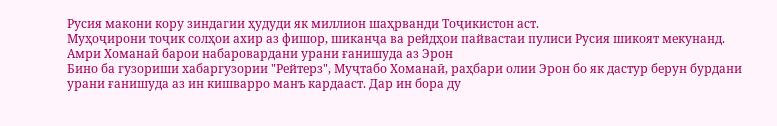Русия макони кору зиндагии ҳудуди як миллион шаҳрванди Тоҷикистон аст.
Муҳоҷирони тоҷик солҳои ахир аз фишор, шиканҷа ва рейдҳои пайвастаи пулиси Русия шикоят мекунанд.
Амри Хоманаӣ барои набаровардани урани ғанишуда аз Эрон
Бино ба гузориши хабаргузории "Рейтерз", Муҷтабо Хоманаӣ, раҳбари олии Эрон бо як дастур берун бурдани урани ғанишуда аз ин кишварро манъ кардааст. Дар ин бора ду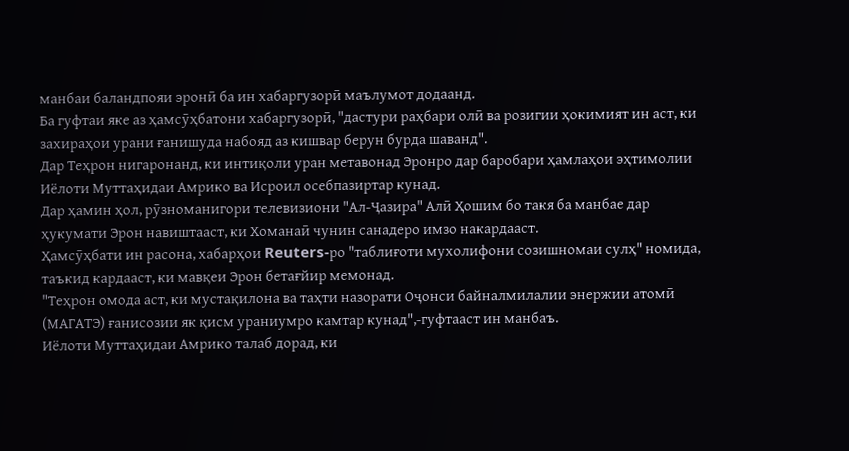манбаи баландпояи эронӣ ба ин хабаргузорӣ маълумот додаанд.
Ба гуфтаи яке аз ҳамсӯҳбатони хабаргузорӣ, "дастури раҳбари олӣ ва розигии ҳокимият ин аст, ки захираҳои урани ғанишуда набояд аз кишвар берун бурда шаванд".
Дар Теҳрон нигаронанд, ки интиқоли уран метавонад Эронро дар баробари ҳамлаҳои эҳтимолии Иёлоти Муттаҳидаи Амрико ва Исроил осебпазиртар кунад.
Дар ҳамин ҳол, рӯзноманигори телевизиони "Ал-Ҷазира" Алӣ Ҳошим бо такя ба манбае дар ҳукумати Эрон навиштааст, ки Хоманаӣ чунин санадеро имзо накардааст.
Ҳамсӯҳбати ин расона, хабарҳои Reuters-ро "таблиғоти мухолифони созишномаи сулҳ" номида, таъкид кардааст, ки мавқеи Эрон бетағйир мемонад.
"Теҳрон омода аст, ки мустақилона ва таҳти назорати Оҷонси байналмилалии энержии атомӣ (МАГАТЭ) ғанисозии як қисм ураниумро камтар кунад",-гуфтааст ин манбаъ.
Иёлоти Муттаҳидаи Амрико талаб дорад, ки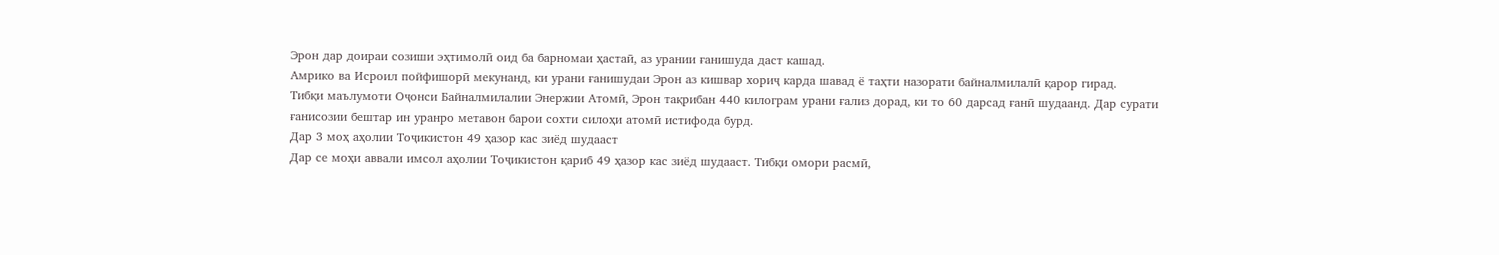Эрон дар доираи созиши эҳтимолӣ оид ба барномаи ҳастаӣ, аз урании ғанишуда даст кашад.
Амрико ва Исроил пойфишорӣ мекунанд, ки урани ғанишудаи Эрон аз кишвар хориҷ карда шавад ё таҳти назорати байналмилалӣ қарор гирад.
Тибқи маълумоти Оҷонси Байналмилалии Энержии Атомӣ, Эрон тақрибан 440 килограм урани ғализ дорад, ки то 60 дарсад ғанӣ шудаанд. Дар сурати ғанисозии бештар ин уранро метавон барои сохти силоҳи атомӣ истифода бурд.
Дар 3 моҳ аҳолии Тоҷикистон 49 ҳазор кас зиёд шудааст
Дар се моҳи аввали имсол аҳолии Тоҷикистон қариб 49 ҳазор кас зиёд шудааст. Тибқи омори расмӣ,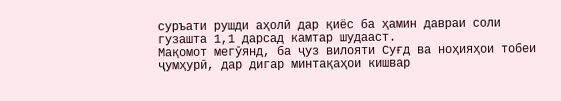суръати рушди аҳолӣ дар қиёс ба ҳамин давраи соли гузашта 1,1 дарсад камтар шудааст.
Мақомот мегӯянд, ба ҷуз вилояти Суғд ва ноҳияҳои тобеи ҷумҳурӣ, дар дигар минтақаҳои кишвар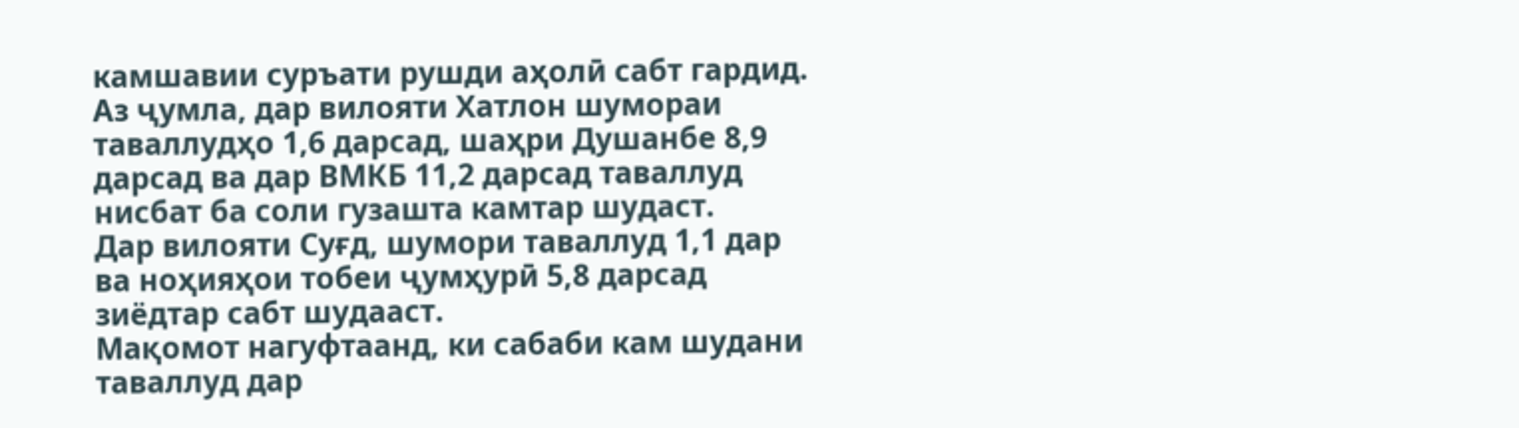камшавии суръати рушди аҳолӣ сабт гардид.
Аз ҷумла, дар вилояти Хатлон шумораи таваллудҳо 1,6 дарсад, шаҳри Душанбе 8,9 дарсад ва дар ВМКБ 11,2 дарсад таваллуд нисбат ба соли гузашта камтар шудаст.
Дар вилояти Суғд, шумори таваллуд 1,1 дар ва ноҳияҳои тобеи ҷумҳурӣ 5,8 дарсад зиёдтар сабт шудааст.
Мақомот нагуфтаанд, ки сабаби кам шудани таваллуд дар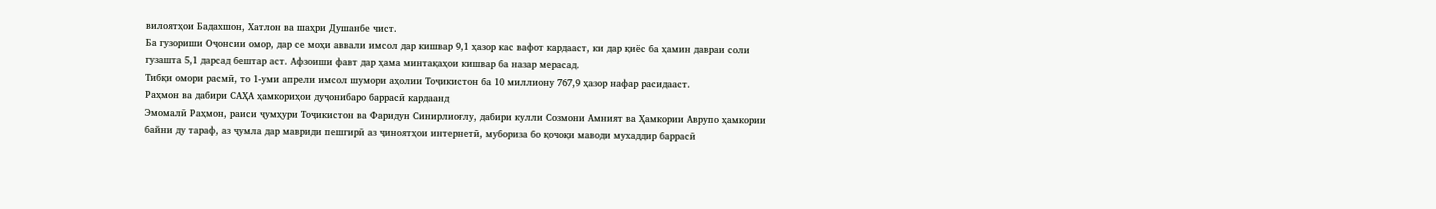вилоятҳои Бадахшон, Хатлон ва шаҳри Душанбе чист.
Ба гузориши Оҷонсии омор, дар се моҳи аввали имсол дар кишвар 9,1 ҳазор кас вафот кардааст, ки дар қиёс ба ҳамин давраи соли гузашта 5,1 дарсад бештар аст. Афзоиши фавт дар ҳама минтақаҳои кишвар ба назар мерасад.
Тибқи омори расмӣ, то 1-уми апрели имсол шумори аҳолии Тоҷикистон ба 10 миллиону 767,9 ҳазор нафар расидааст.
Раҳмон ва дабири CАҲА ҳамкориҳои дуҷонибаро баррасӣ кардаанд
Эмомалӣ Раҳмон, раиси ҷумҳури Тоҷикистон ва Фаридун Синирлиоғлу, дабири кулли Созмони Амният ва Ҳамкории Аврупо ҳамкории байни ду тараф, аз ҷумла дар мавриди пешгирӣ аз ҷиноятҳои интернетӣ, мубориза бо қочоқи маводи мухаддир баррасӣ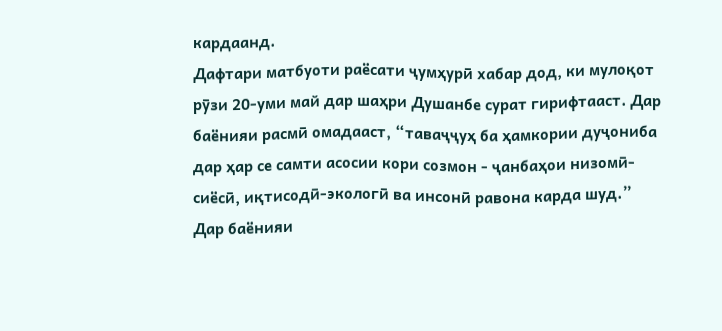кардаанд.
Дафтари матбуоти раёсати ҷумҳурӣ хабар дод, ки мулоқот рӯзи 20-уми май дар шаҳри Душанбе сурат гирифтааст. Дар баёнияи расмӣ омадааст, “таваҷҷуҳ ба ҳамкории дуҷониба дар ҳар се самти асосии кори созмон - ҷанбаҳои низомӣ-сиёсӣ, иқтисодӣ-экологӣ ва инсонӣ равона карда шуд.”
Дар баёнияи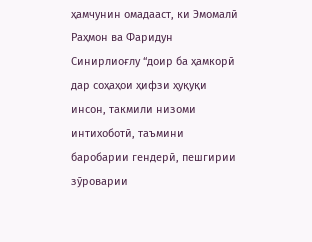ҳамчунин омадааст, ки Эмомалӣ Раҳмон ва Фаридун Синирлиоғлу “доир ба ҳамкорӣ дар соҳаҳои ҳифзи ҳуқуқи инсон, такмили низоми интихоботӣ, таъмини баробарии гендерӣ, пешгирии зӯроварии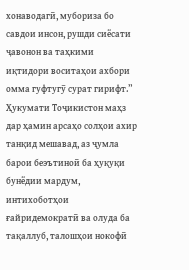хонаводагӣ, мубориза бо савдои инсон, рушди сиёсати ҷавонон ва таҳкими иқтидори воситаҳои ахбори омма гуфтугӯ сурат гирифт.”
Ҳукумати Тоҷикистон маҳз дар ҳамин арсаҳо солҳои ахир танқид мешавад, аз ҷумла барои беэътиноӣ ба ҳуқуқи бунёдии мардум, интихоботҳои ғайридемократӣ ва олуда ба тақаллуб, талошҳои нокофӣ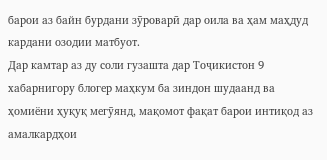барои аз байн бурдани зӯроварӣ дар оила ва ҳам маҳдуд кардани озодии матбуот.
Дар камтар аз ду соли гузашта дар Тоҷикистон 9 хабарнигору блогер маҳкум ба зиндон шудаанд ва ҳомиёни ҳуқуқ мегӯянд, мақомот фақат барои интиқод аз амалкардҳои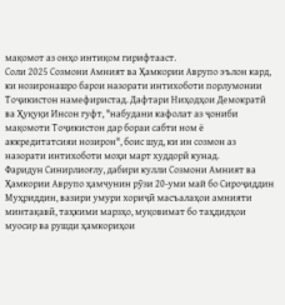мақомот аз онҳо интиқом гирифтааст.
Соли 2025 Созмони Амният ва Ҳамкории Аврупо эълон кард, ки нозиронашро барои назорати интихоботи порлумонии Тоҷикистон намефиристад. Дафтари Ниҳодҳои Демократӣ ва Ҳуқуқи Инсон гуфт, "набудани кафолат аз ҷониби мақомоти Тоҷикистон дар бораи сабти ном ё аккредитатсияи нозирон", боис шуд, ки ин созмон аз назорати интихоботи моҳи март худдорӣ кунад.
Фаридун Синирлиоғлу, дабири кулли Созмони Амният ва Ҳамкории Аврупо ҳамчунин рӯзи 20-уми май бо Сироҷиддин Муҳриддин, вазири умури хориҷӣ масъалаҳои амнияти минтақавӣ, таҳкими марзҳо, муқовимат бо таҳдидҳои муосир ва рушди ҳамкориҳои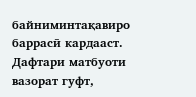байниминтақавиро баррасӣ кардааст.
Дафтари матбуоти вазорат гуфт,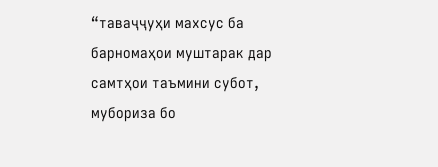“таваҷҷуҳи махсус ба барномаҳои муштарак дар самтҳои таъмини субот, мубориза бо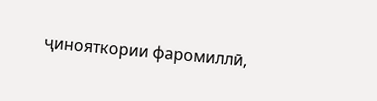ҷинояткории фаромиллӣ,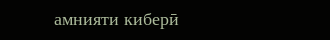амнияти киберӣ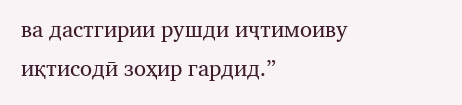ва дастгирии рушди иҷтимоиву иқтисодӣ зоҳир гардид.”